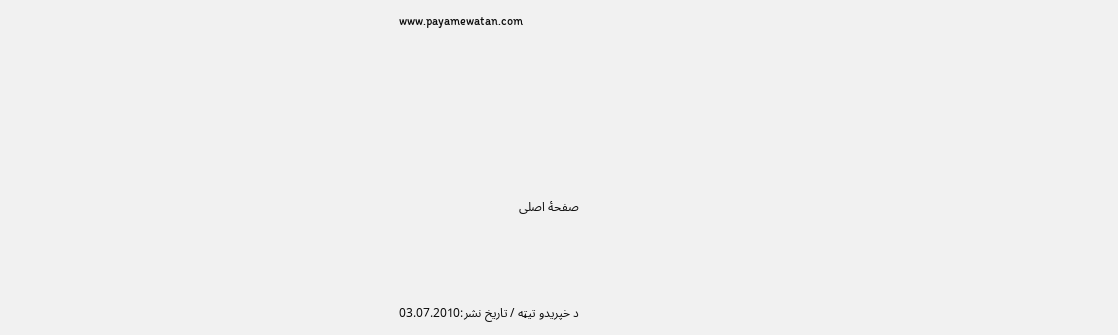www.payamewatan.com






صفحۀ اصلی



د خپریدو تیټه / تاریخ نشر:03.07.2010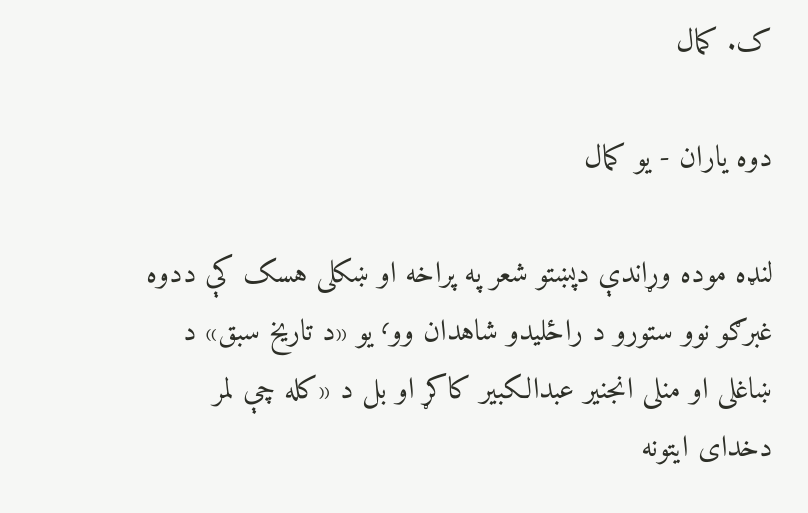ک. کمال

دوه یاران - یو کمال

لنډه موده وړاندې دپښتو شعر په پراخه او ښکلی هسک کې ددوه غبرګو نوو ستورو د راځلیدو شاهدان وو٬ یو «د تاریخ سبق» د ښاغلی او منلی انجنیر عبدالکبیر کاکړ او بل د «کله چې لمر دخدای ایتونه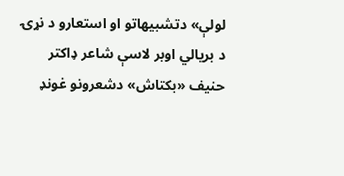لولې» دتشبیهاتو او استعارو د نړۍ د بریالي اوبر لاسې شاعر ډاکتر حنیف «بکتاش» دشعرونو غونډ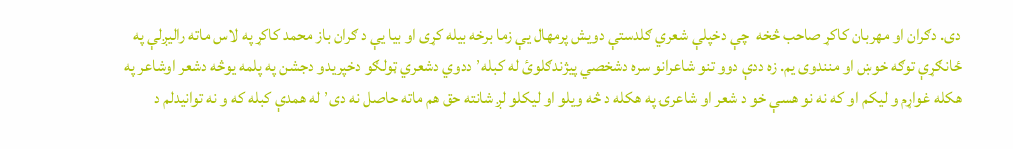دی. دګران او مهربان کاکړ صاحب څخه  چې دخپلې شعري ګلدستې دویش پرمهال یې زما برخه بیله کړی او بیا یې د ګران باز محمد کاکړ په لاس ماته رالیږلې په ځانګړې توګه خوښ او منندوی یم. زه ددې دوو تنو شاعرانو سره دشخصي پیژندګلوئ له کبله٬ ددوي دشعري ټولګو دخپریدو دجشن په پلمه یوڅه دشعر اوشاعر په هکله غواړم و لیکم او که نه نو هسې خو د شعر او شاعرۍ په هکله د څه ویلو او لیکلو لږ شانته حق هم ماته حاصل نه دی٬ له همدې کبله که و نه توانیدلم د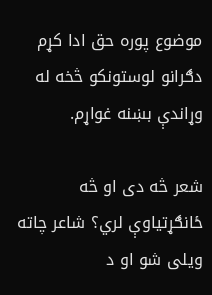موضوع پوره حق ادا کړم دګرانو لوستونکو څخه له وړاندې بښنه غواړم.

شعر څه دی او څه ځانګړتیاوې لري؟ شاعر چاته ویلی شو او د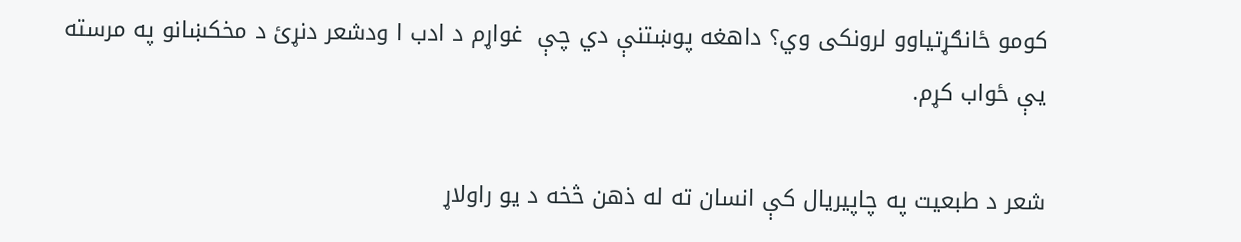کومو ځانګړتیاوو لرونکی وي؟ داهغه پوښتنې دي چې  غواړم د ادب ا ودشعر دنړئ د مخکښانو په مرسته یې ځواب کړم.

شعر د طبعیت په چاپیریال کې انسان ته له ذهن څخه د یو راولاړ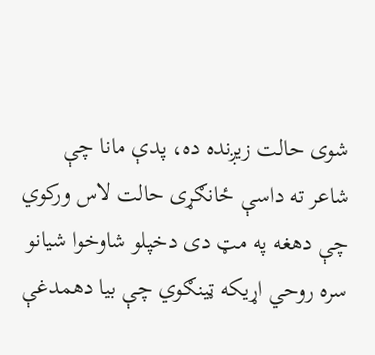شوی حالت زیږنده ده، پدې مانا چې شاعر ته داسې ځانګړی حالت لاس ورکوي چې دهغه په مټ دی دخپلو شاوخوا شیانو سره روحي اړیکه ټینګوي چې بیا دهمدغې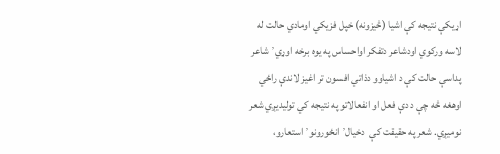اړیکې نتیجه کې اشیا (څیزونه) خپل فزیکي اومادي حالت له لاسه ورکوي اودشاعر دتفکر اواحساس په یوه برخه اوړي٬ شاعر پداسې حالت کې د اشیاوو دذاتي افسون تر اغیز لاندې راځي اوهغه څه چې د دې فعل او انفعالاتو په نتیجه کي تولیدیږي شعر نومیږي. شعر په حقیقت کې  دخیال٬ انځورونو٬ استعارو،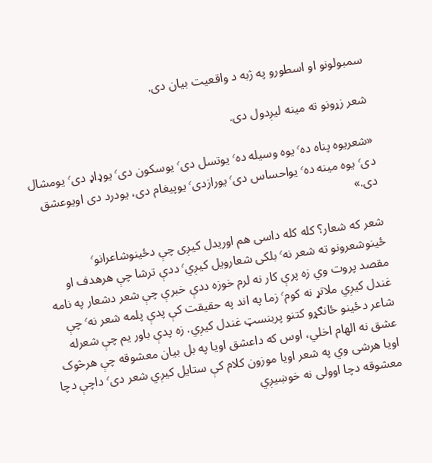سمبولونو او اسطورو په ژبه د واقعیت بیان دی.

شعر زړونو ته مینه لیږدول دی.

«شعریوه پناه ده٬ یوه وسیله ده٬ یوتسل دی٬ یوسکون دی٬ یوډاډ دی٬ یومشال دی٬ یوه مینه ده٬ یواحساس دی٬ یورازدی٬ یوپیغام دی، یودرد دی اویوعشق دی.»

شعر که شعار؟ کله کله داسی هم اوریدل کیږی چې دځینوشاعرانو٬ ځینوشعرونو ته شعر نه٬ بلکی شعارویل کیږي٬ ددې ترشا چې هرهدف او مقصد پروت وي زه پرې کار نه لرم خوزه ددې خبرې چې شعر دشعار په نامه غندل کیږي ملاتړ نه کوم٬ زما په اند په حقیقت کې پدې پلمه شعر نه٬ چې شاعر دځینو ځانګړو کتنو پربنسټ غندل کیږي. زه پدې باور یم چې شعرله عشق نه الهام اخلي، اوس که داعشق اویا په بل بیان معشوقه چې هرڅوک اویا هرشی وي په شعر اویا موزون کلام کې ستایل کیږي شعر دی٬ داچې دچا معشوقه دچا اوولی نه خوښیږي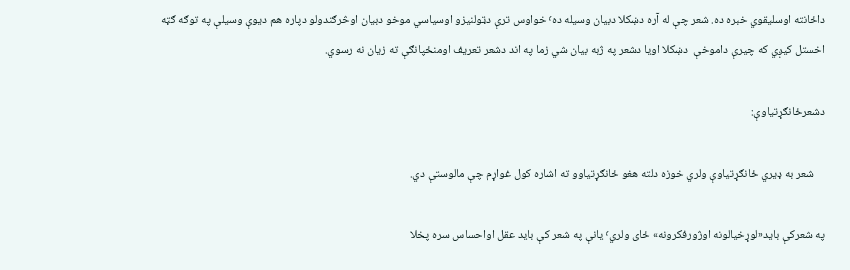داځانته اوسلیقوي خبره ده. شعر چې له آره دښکلا دبیان وسیله ده٬ خواوس ترې دټولنیزو اوسیاسي موخو دبیان اوڅرګندولو دپاره هم دیوې وسیلې په توګه ګټه اخستل کیږي که چیرې داموخې  دښکلا اویا دشعر په ژبه بیان شي زما په اند دشعر تعریف اومنځپانګې ته زیان نه رسوي.

دشعرځانګړتیاوې:

    شعر به ډیري ځانګړتیاوې ولري خوزه دلته هغو ځانګړتیاوو ته اشاره کول غواړم چې مالوستې دي.

په شعرکې باید«لوړخیالونه اوژورفکرونه» ځای ولري٬ یانې په شعر کې باید عقل اواحساس سره پخلا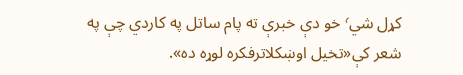کړل شي٬ خو دې خبرې ته پام ساتل په کاردي چې په شعر کې«تخیل اوښکلاترفکره لوړه ده».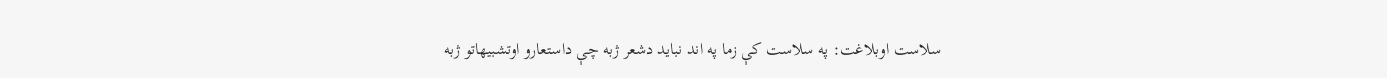سلاست اوبلاغت: په سلاست کې زما په اند نباید دشعر ژبه چې داستعارو اوتشبیهاتو ژبه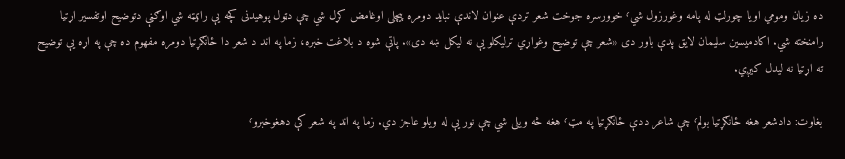ده زیان ومومي اویا چورلټ له پامه وغورزول شي٬ خوورسره جوخت شعر تردې عنوان لاندې نباید دومره پیچلی اوغامض کړل شي چې دټول پوهیدنی کچه یې راټیټه شي اوګڼې دتوضیح اوتفسیر اړتیا رامنخته شي. اکادمیسین سلیمان لایق پدې باور دی «شعر چې توضیح وغواړي ترلیکلو یې نه لیکل ښه دی». پاتې شوه د بلاغت خبره، زما په اند د شعر دا ځانګړتیا دومره مفهوم ده چې په اړه یې توضیح ته اړتیا نه لیدل کیږي.

بغاوت: دادشعر هغه ځانګړتیا بولم٬ چې شاعر ددې ځانګړتیا په مټ٬ هغه څه ویلی شي چې نور یې له ویلو عاجز دي. زما په اند په شعر کې دهغوخبرو٬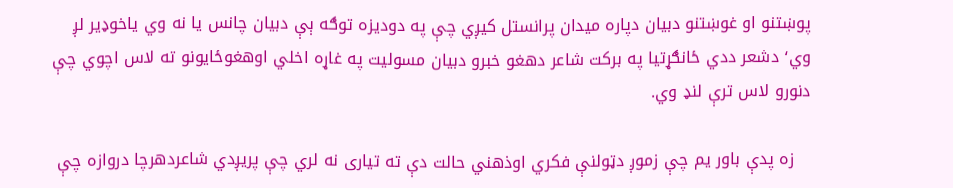پوښتنو او غوښتنو دبیان دپاره میدان پرانستل کیږي چې په دودیزه توګه ېې دبیان چانس یا نه وي یاخوډیر لږ وي٬ دشعر ددي ځانګړتیا په برکت شاعر دهغو خبرو دبیان مسولیت په غاړه اخلي اوهغوځایونو ته لاس اچوي چې دنورو لاس ترې لنډ وي.

   زه پدې باور یم چې زموږ دټولنې فکري اوذهني حالت دې ته تیاری نه لري چې پریږدي شاعردهرچا دروازه چې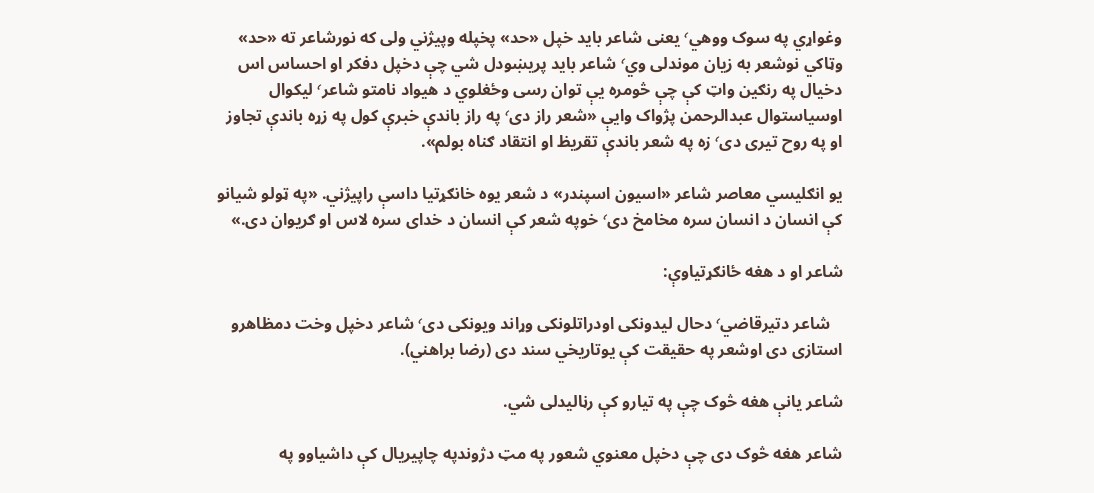وغواړي په سوک ووهي٬ یعنی شاعر باید خپل «حد» پخپله وپیژني ولی که نورشاعر ته «حد» وټاکي نوشعر به زیان موندلی وي٬ شاعر باید پریښودل شي چې دخپل دفکر او احساس اس دخیال په رنګین واټ کې چې څومره یې توان رسی وځغلوي د هیواد نامتو شاعر٬ لیکوال اوسیاستوال عبدالرحمن پژواک وایې «شعر راز دی٬ په راز باندې خبرې کول په زړه باندې تجاوز او په روح تیری دی٬ زه په شعر باندې تقریظ او انتقاد ګناه بولم».

یو انګلیسي معاصر شاعر «اسیون اسپندر» د شعر یوه خانګړتیا داسې راپیژني. «په ټولو شیانو کې انسان د انسان سره مخامخ دی٬ خوپه شعر کې انسان د خدای سره لاس او ګریوان دی.»

شاعر او د هغه ځانګړتیاوې:

   شاعر دتیرقاضي٬ دحال لیدونکی اودراتلونکی وړاند ویونکی دی٬ شاعر دخپل وخت دمظاهرو استازی دی اوشعر په حقیقت کې یوتاریخي سند دی (رضا براهني).

شاعر یانې هغه څوک چې په تیارو کې رڼالیدلی شي.

شاعر هغه څوک دی چې دخپل معنوي شعور په مټ دژوندپه چاپیریال کې داشیاوو په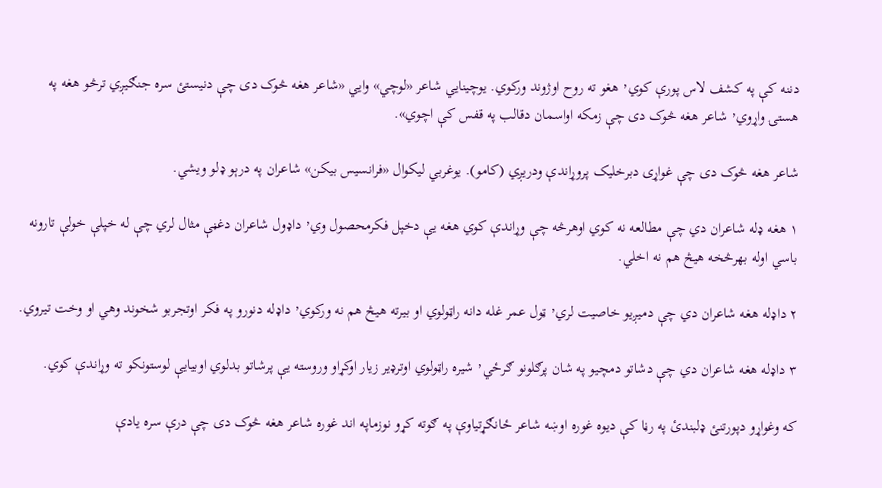دننه کې په کشف لاس پورې کوي٬ هغو ته روح اوژوند ورکوي. یوچینایي شاعر «لوچي» وایي «شاعر هغه څوک دی چې دنیستئ سره جنګیږي ترڅو هغه په هستۍ واړوي٬ شاعر هغه څوک دی چې زمکه اواسمان دقالب په قفس کې اچوي».

شاعر هغه څوک دی چې غواړی دبرخلیک پروړاندې ودریږي (کامو). یوغربي لیکوال «فرانسیس بیکن» شاعران په درېو ډلو ویشي.

۱ هغه ډله شاعران دي چې مطالعه نه کوي اوهرڅه چې وړاندې کوي هغه یې دخپل فکرمحصول وي٬ داډول شاعران دغڼې مثال لري چې له خپلې خولې تارونه باسي اوله بهرڅخه هیڅ هم نه اخلي.

۲ داډله هغه شاعران دي چې دمیږیو خاصیت لري٬ ټول عمر غله دانه راټولوي او بیرته هیڅ هم نه ورکوي٬ داډله دنورو په فکر اوتجربو شخوند وهي او وخت تیروي.

۳ داډله هغه شاعران دي چې دشاتو دمچیو په شان پرګلونو ګرځي٬ شیره راټولوي اوترډیر زیار اوکړاو وروسته یې پرشاتو بدلوي اوبیایې لوستونکو ته وړاندې کوي.

که وغواړو دپورتنئ ډلبندئ په رڼا کې دیوه غوره اوښه شاعر ځانګړتیاوې په ګوته کړو نوزماپه اند غوره شاعر هغه څوک دی چې درې سره یادې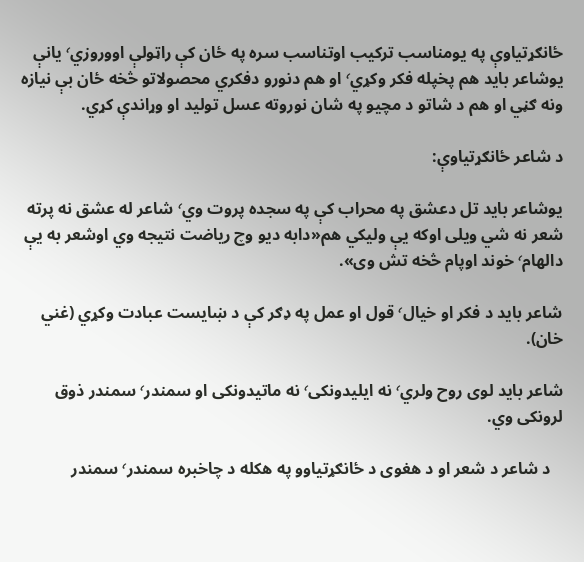ځانګړتیاوې په یومناسب ترکیب اوتناسب سره په ځان کې راټولې اووروزي٬ یانې یوشاعر باید هم پخپله فکر وکړي٬ او هم دنورو دفکري محصولاتو څخه ځان بې نیازه ونه ګڼي او هم د شاتو د مچیو په شان نوروته عسل تولید او وړاندې کړي.

د شاعر ځانګړتیاوې:

یوشاعر باید تل دعشق په محراب کې په سجده پروت وي٬ شاعر له عشق نه پرته شعر نه شي ویلی اوکه یې ولیکي هم«دابه دیو وچ ریاضت نتیجه وي اوشعر به یې دالهام٬ خوند اوپام څخه تش وی».

شاعر باید د فکر او خیال٬ قول او عمل په ډګر کې د ښایست عبادت وکړي (غني خان).

شاعر باید لوی روح ولري٬ نه ایلیدونکی٬ نه ماتیدونکی او سمندر٬ سمندر ذوق لرونکی وي.

   د شاعر د شعر او د هغوی د ځانګړتیاوو په هکله د چاخبره سمندر٬ سمندر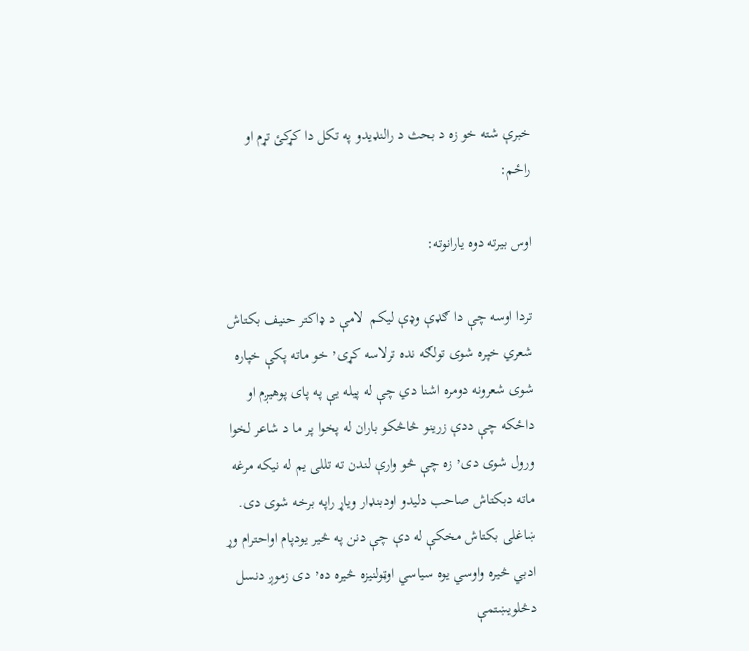خبرې شته خو زه د بحث د رالنډیدو په تکل دا کړکئ تړم او راځم:

اوس بیرته دوه یارانوته:

تردا اوسه چې دا ګډې وډې لیکم  لامې د ډاکتر حنیف بکتاش شعري خپره شوی تولګه نده ترلاسه کړی٬ خو ماته پکې خپاره شوی شعرونه دومره اشنا دي چې له پیله یې په پای پوهیږم او داځکه چې ددې زرینو څاڅکو باران له پخوا پر ما د شاعر لخوا ورول شوی دی٬ زه چې څو وارې لندن ته تللی یم له نیکه مرغه ماته دبکتاش صاحب دلیدو اودبنډار ویاړ راپه برخه شوی دی. ښاغلی بکتاش مخکې له دې چې دنن په څیر یودپام اواحترام وړ ادبي څیره واوسي یوه سیاسي اوټولنیزه څیره ده٬ دی زموږ دنسل دڅلویښتمې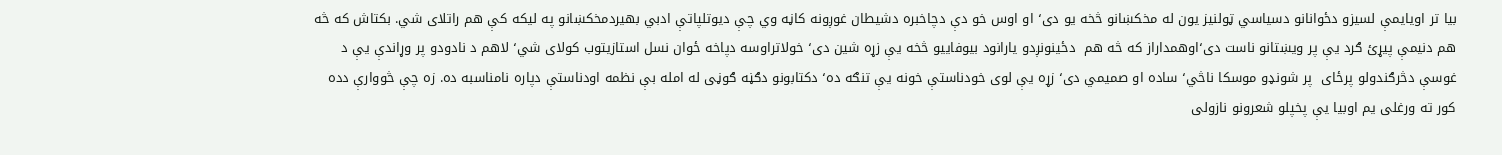بیا تر اویایمې لسیزو دځوانانو دسیاسي ټولنیز یون له مخکښانو څخه یو دی٬ او اوس خو دې دچاخبره دشیطان غوږونه کاڼه وي چې دیوتلپاتې ادبي بهیردمخکښانو په لیکه کې هم راتلای شي. بکتاش که څه هم دنیمې پیړئ ګرد یې پر ويښتانو ناست دی٬اوهمداراز که څه هم  دځینونږدو یارانود بیوفاییو څخه یې زړه شین دی٬ خولاتراوسه دپاخه ځوان نسل استازیتوب کولای شي٬ لاهم د نادودو پر وړاندې یې د غوسې دڅرګندولو پرځای  پر شونډو موسکا ناڅي٬ ساده او صمیمي دی٬ زړه یې لوی خودناستې خونه یې تنګه ده٬ دکتابونو دګڼه ګوڼی له امله بې نظمه اودناستې دپاره نامناسبه ده. زه چې څووارې دده کور ته ورغلی یم اوبیا یې پخپلو شعرونو نازولی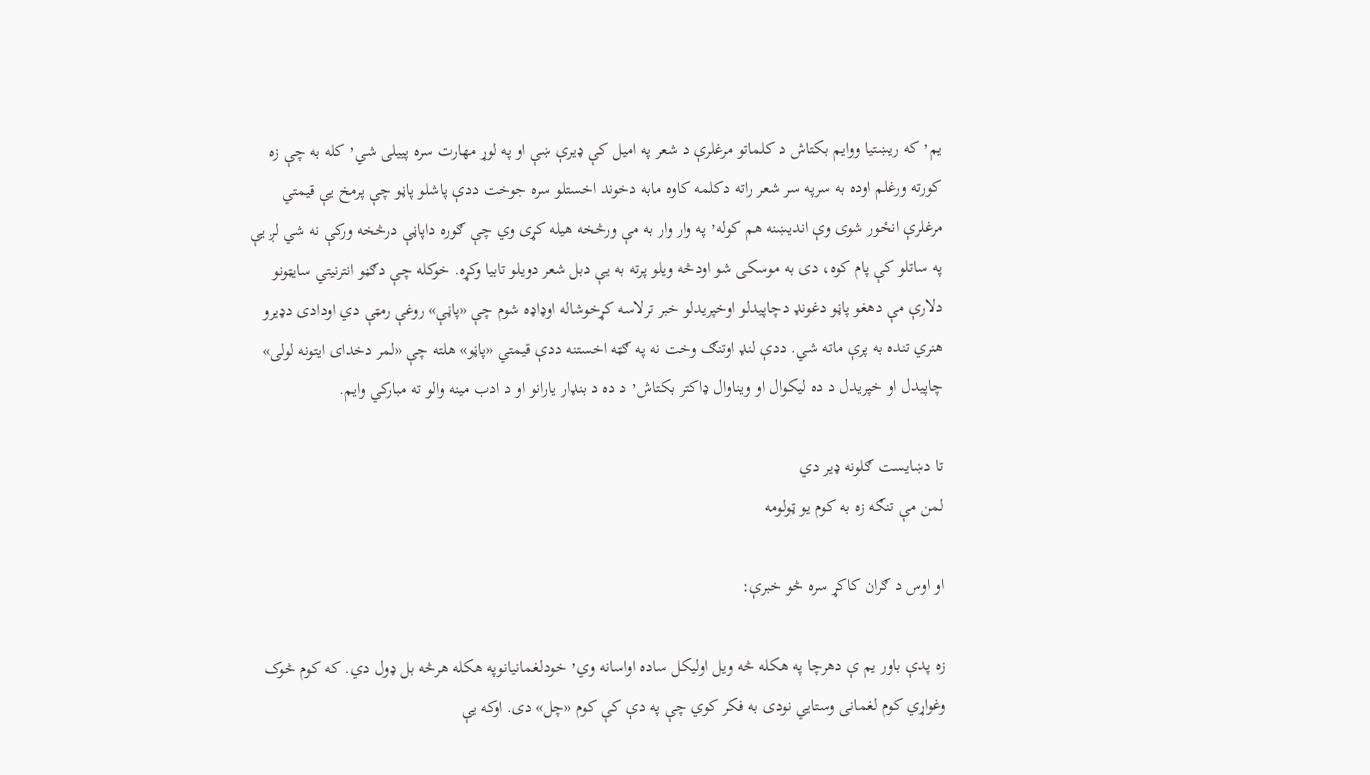یم٬ که ریښتیا ووایم بکتاش د کلماتو مرغلرې د شعر په امیل کې ډیرې ښې او په لوړ مهارت سره پییلی شي٬ کله به چې زه کورته ورغلم اوده به سرپه سر شعر راته دکلمه کاوه مابه دخوند اخستلو سره جوخت ددې پاشلو پاڼو چې پرمخ یې قیمتي مرغلرې انځور شوی وې اندیښنه هم کوله٬ په وار وار به مې ورڅخه هیله کړی وي چې ګوره داپاڼې درڅخه ورکې نه شي لږ یې په ساتلو کې پام کوه، دی به موسکی شو اودڅه ویلو پرته به یې دبل شعر دویلو تابیا وکړه. خوکله چې دګڼو انترنیتي سایټونو دلارې مې دهغو پاڼو دغونډ دچاپیدلو اوخپریدلو خبر ترلاسه کړخوشاله اوډاډه شوم چې «پاڼې» روغې رمټې دي اودادی دډیرو هنري تنده به پرې ماته شي. ددې لنډ اوتنګ وخت نه په ګټه اخستنه ددې قیمتي «پاڼو» هلته چې «لمر دخدای ایتونه لولی» چاپیدل او خپریدل د ده لیکوال او ویناوال ډاکتر بکتاش٬ د ده د بنډار یارانو او د ادب مینه والو ته مبارکي وایم.

تا دښایست ګلونه ډیر دي
لمن مې تنګه زه به کوم یو ټولومه

او اوس د ګران کاکړ سره څو خبرې:

زه پدې باور یم ې دهرچا په هکله څه ویل اولیکل ساده اواسانه وي٬ خودلغمانیانوپه هکله هرڅه بل ډول دي. که کوم څوک وغواړي کوم لغمانی وستایي نودی به فکر کوي چې په دې کې کوم «چل» دی. اوکه یې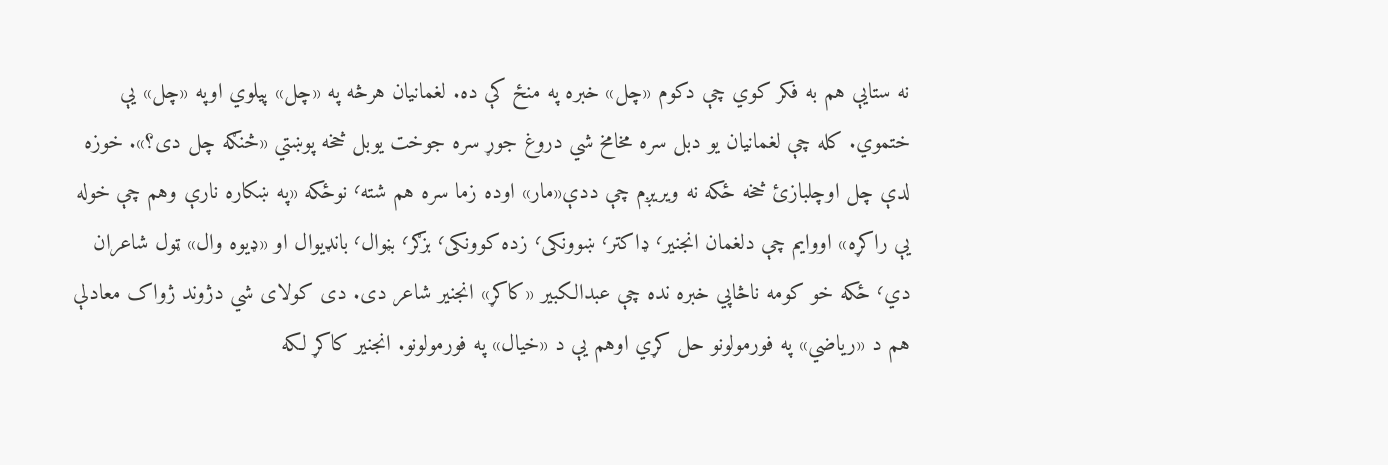نه ستایې هم به فکر کوي چې دکوم «چل» خبره په منځ کې ده. لغمانیان هرڅه په «چل» پیلوي اوپه «چل» یې ختموي. کله چې لغمانیان یو دبل سره مخامخ شي دروغ جوړ سره جوخت یوبل څخه پوښتي «څنګه چل دی؟». خوزه لدې چل اوچلبازئ څخه ځکه نه ویریږم چې ددې«مار» اوده زما سره هم شته٬ نوځکه «په ښکاره نارې وهم چې خوله یې راکړه» اووایم چې دلغمان انجنیر٬ ډاکتر٬ ښوونکی٬ زده کوونکی٬ بزګر٬ بڼوال٬ بانډیوال او «ډیوه وال» ټول شاعران دي٬ ځکه خو کومه ناڅاپي خبره نده چې عبدالکبیر «کاکړ» انجنیر شاعر دی. دی کولای شي دژوند ژواک معادلې هم د «ریاضي» په فورمولونو حل کړي اوهم یې د «خیال» په فورمولونو. انجنیر کاکړ لکه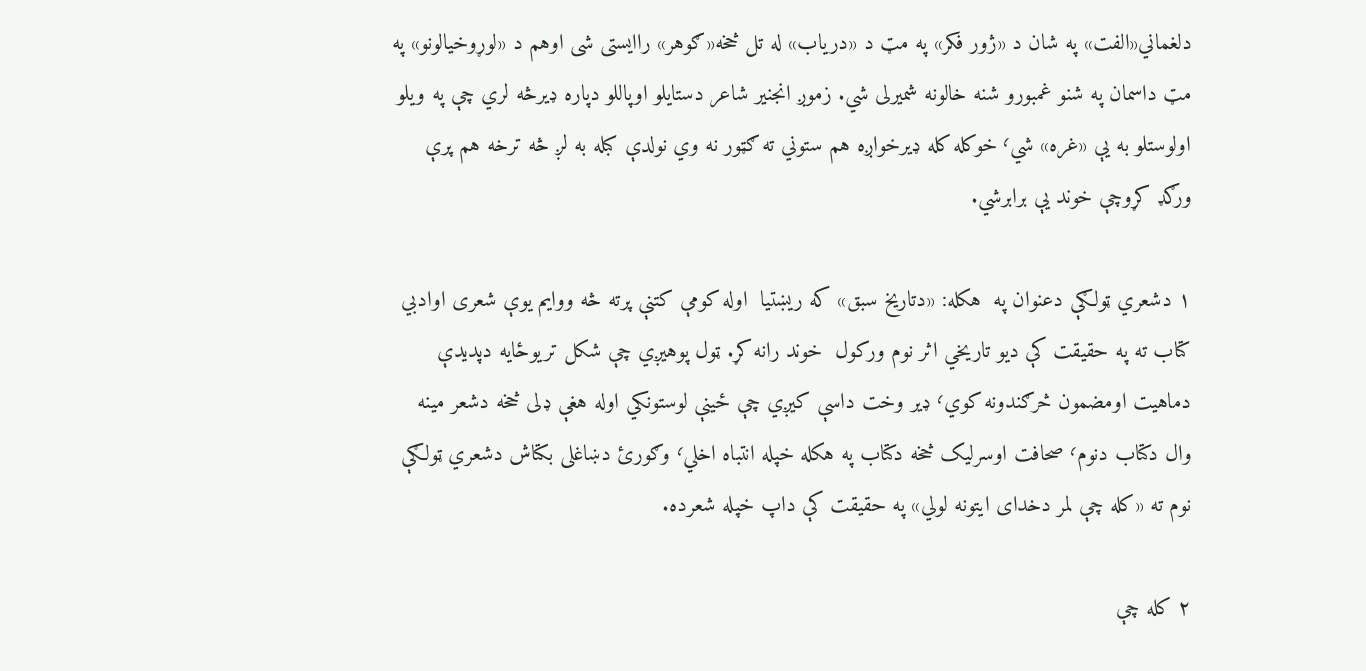دلغماني«الفت» په شان د «ژور فکر» په مټ د «دریاب» له تل څخه«ګوهر» راایستی شی اوهم د «لوړوخیالونو» په مټ داسمان په شنو غمبورو شنه خالونه شمیرلی شي. زموږ انجنیر شاعر دستایلو اوپاللو دپاره ډیرڅه لري چې په ویلو اولوستلو به یې «غره» شي٬ خوکله کله ډیرخواږه هم ستوني ته ګټور نه وي نولدې کبله به لږ څه ترخه هم پرې ورګډ کړوچې خوند یې برابرشي.

۱ دشعري ټولګې دعنوان په  هکله: «دتاریخ سبق» که ریښتیا  اوله کومې کتنې پرته څه ووایم یوې شعری اوادبي کتاب ته په حقیقت کې دیو تاریخي اثر نوم ورکول  خوند رانه کړ. ټول پوهیږي چې شکل تریوځایه دپدیدې دماهیت اومضمون څرګندونه کوي٬ ډیر وخت داسې کیږي چې ځینې لوستونکي اوله هغې ډلی څخه دشعر مینه وال دکتاب دنوم٬ صحافت اوسرلیک څخه دکتاب په هکله خپله انتباه اخلي٬ وګورئ دښاغلی بکتاش دشعري ټولګې نوم ته «کله چې لمر دخدای ایتونه لولي» په حقیقت کې داپ خپله شعرده.

۲ کله چې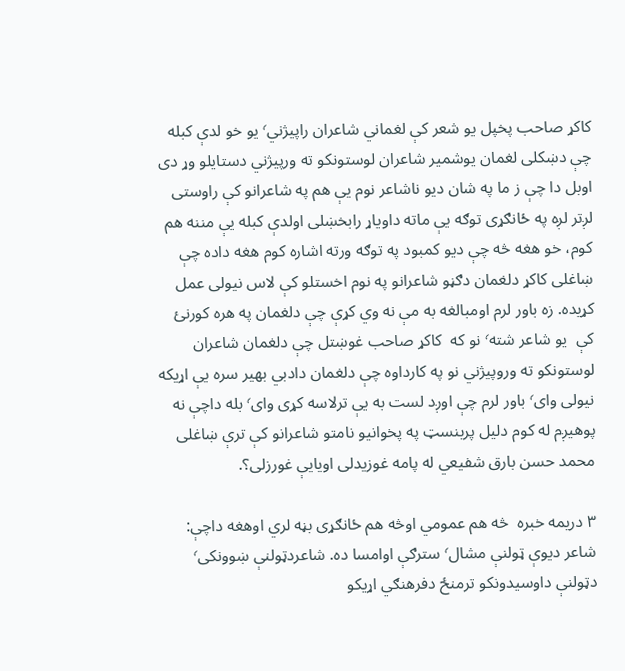کاکړ صاحب پخپل یو شعر کې لغماني شاعران راپیژني٬ یو خو لدې کبله چې دښکلی لغمان یوشمیر شاعران لوستونکو ته ورپیژني دستایلو وړ دی اوبل دا چې ز ما په شان دیو ناشاعر نوم یې هم په شاعرانو کې راوستی لږتر لږه په ځانګړی توګه یې ماته داویاړ رابخښلی اولدې کبله یې مننه هم کوم، خو هغه څه چې دیو کمبود په توګه ورته اشاره کوم هغه داده چې ښاغلی کاکړ دلغمان دګڼو شاعرانو په نوم اخستلو کې لاس نیولی عمل کړیده. زه باور لرم اومبالغه به مې نه وي کړې چې دلغمان په هره کورنئ کې  یو شاعر شته٬ نو که  کاکړ صاحب غوښتل چې دلغمان شاعران لوستونکو ته وروپیژني نو په کارداوه چې دلغمان دادبي بهیر سره یې اړیکه نیولی وای٬ باور لرم چې اوږد لست به یې ترلاسه کړی وای٬ بله داچې نه پوهیږم له کوم دلیل پربنسټ په پخوانیو نامتو شاعرانو کې ترې ښاغلی محمد حسن بارق شفیعي له پامه غوزیدلی اویایې غورزلی؟.

۳ دریمه خبره  څه هم عمومي اوڅه هم ځانګړی بڼه لري اوهغه داچې: شاعر دیوې ټولنې مشال٬ سترګې اوامسا ده. شاعردټولنې ښوونکی٬ دټولنې داوسیدونکو ترمنځ دفرهنګي اړیکو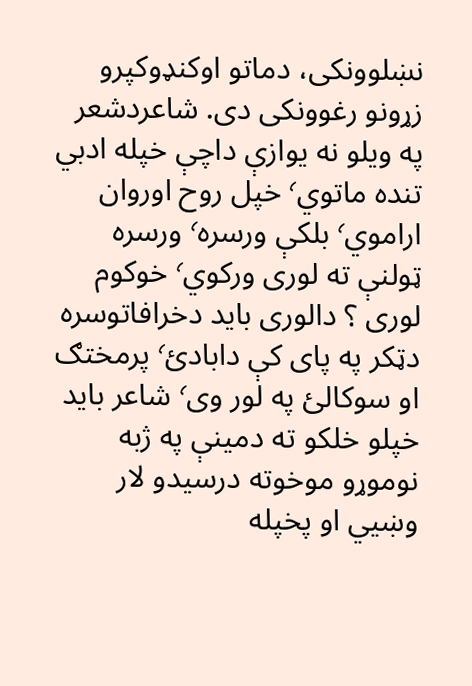نښلوونکی، دماتو اوکنډوکپرو زړونو رغوونکی دی. شاعردشعر په ویلو نه یوازې داچې خپله ادبي تنده ماتوي٬ خپل روح اوروان اراموي٬ بلکې ورسره٬ ورسره ټولنې ته لوری ورکوي٬ خوکوم لوری ؟ دالوری باید دخرافاتوسره دټکر په پای کې دابادئ٬ پرمختګ او سوکالئ په لور وی٬ شاعر باید خپلو خلکو ته دمینې په ژبه نوموړو موخوته درسیدو لار وښیي او پخپله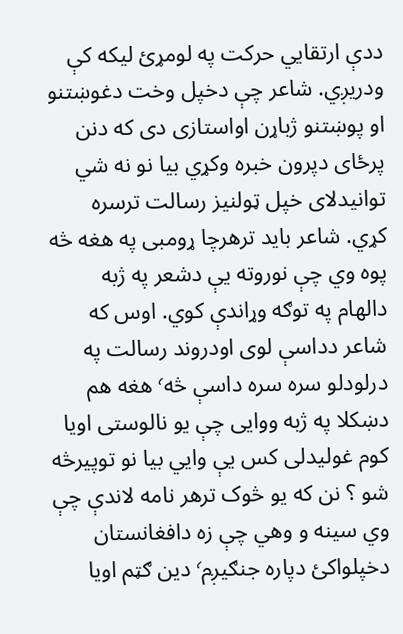ددې ارتقایي حرکت په لومړئ لیکه کې ودریږي. شاعر چې دخپل وخت دغوښتنو او پوښتنو ژباړن اواستازی دی که دنن پرځای دپرون خبره وکړي بیا نو نه شي توانیدلای خپل ټولنیز رسالت ترسره کړي. شاعر باید ترهرچا ړومبی په هغه څه پوه وي چې نوروته یې دشعر په ژبه دالهام په توګه وړاندې کوي. اوس که شاعر دداسې لوی اودروند رسالت په درلودلو سره سره داسې څه٬ هغه هم دښکلا په ژبه ووایی چې یو نالوستی اویا کوم غولیدلی کس یې وایي بیا نو توپیرڅه شو ؟ نن که یو څوک ترهر نامه لاندې چې وي سینه و وهي چې زه دافغانستان دخپلواکئ دپاره جنګیږم٬ دین ګټم اویا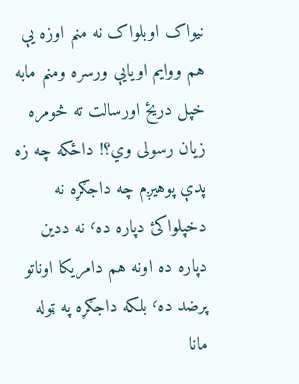نیواک اوبلواک نه منم اوزه یې هم ووایم اویایې ورسره ومنم مابه خپل دریځ اورسالت ته څومره زیان رسولی وي؟! داځکه چه زه پدې پوهیږم چه داجګړه نه دخپلواکئ دپاره ده٬ نه ددین دپاره ده اونه هم دامریکا اوناتو پرضد ده٬ بلکه داجګړه په ټوله مانا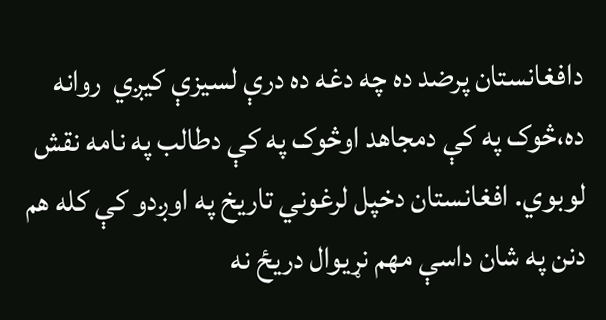دافغانستان پرضد ده چه دغه ده درې لسیزې کیږي  روانه ده،څوک په کې دمجاهد اوڅوک په کې دطالب په نامه نقش لوبوي. افغانستان دخپل لرغوني تاریخ په اوږدو کې کله هم دنن په شان داسې مهم نړیوال دریځ نه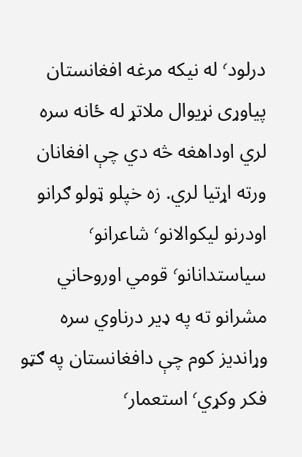درلود٬ له نیکه مرغه افغانستان پیاوړی نړیوال ملاتړ له ځانه سره لري اوداهغه څه دي چې افغانان ورته اړتیا لري. زه خپلو ټولو ګرانو اودرنو لیکوالانو٬ شاعرانو٬ سیاستدانانو٬ قومي اوروحاني مشرانو ته په ډیر درناوي سره وړاندیز کوم چې دافغانستان په ګټو فکر وکړي٬ استعمار٬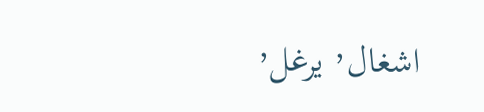اشغال٬ یرغل٬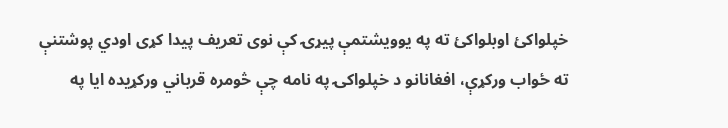خپلواکئ اوبلواکئ ته په یوویشتمې پیړۍ کې نوی تعریف پیدا کړی اودي پوشتنې ته ځواب ورکړې، افغانانو د خپلواکۍ په نامه چې څومره قرباني ورکړیده ایا په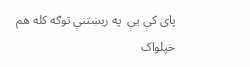پای کې یې  په ریښتنې توګه کله هم خپلواک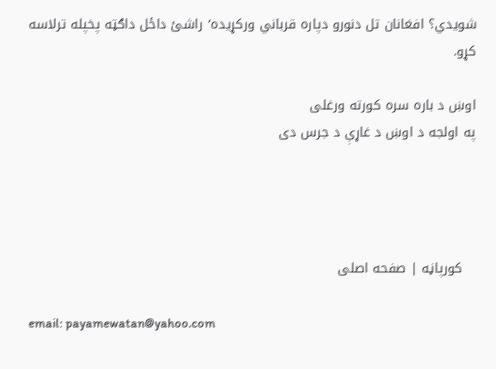شویدي؟ افغانان تل دنورو دپاره قرباني ورکړیده٬ راشئ داځل داګټه پخپله ترلاسه کړو.

اوښ د باره سره کورته ورغلی
په اولجه د اوښ د غاړې د جرس دی




   کورپاڼه | صفحه اصلی

email: payamewatan@yahoo.com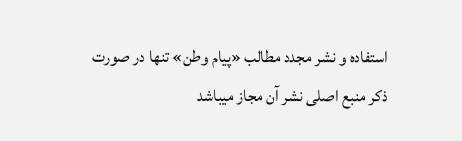استفاده و نشر مجدد مطالب «پیام وطن» تنها در صورت ذکر منبع اصلی نشر آن مجاز میباشد